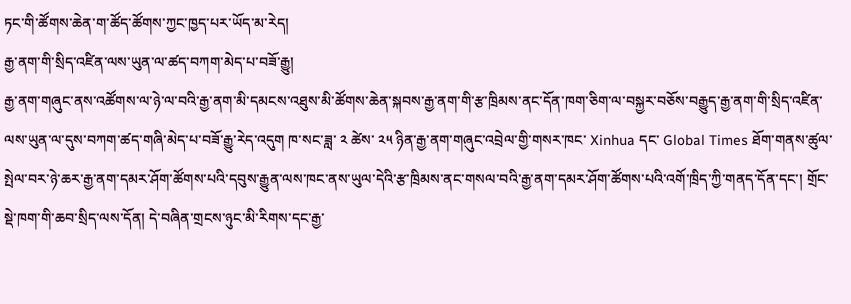ཏང་གི་ཚོགས་ཆེན་ག་ཚོད་ཚོགས་ཀྱང་ཁྱད་པར་ཡོད་མ་རེད།
རྒྱ་ནག་གི་སྲིད་འཛིན་ལས་ཡུན་ལ་ཚད་བཀག་མེད་པ་བཟོ་རྒྱུ།
རྒྱ་ནག་གཞུང་ནས་འཚོགས་ལ་ཉེ་ལ་བའི་རྒྱ་ནག་མི་དམངས་འཐུས་མི་ཚོགས་ཆེན་སྐབས་རྒྱ་ནག་གི་རྩ་ཁྲིམས་ནང་དོན་ཁག་ཅིག་ལ་བསྐྱར་བཅོས་བརྒྱུད་རྒྱ་ནག་གི་སྲིད་འཛིན་ལས་ཡུན་ལ་དུས་བཀག་ཚད་གཞི་མེད་པ་བཟོ་རྒྱུ་རེད་འདུག ཁ་སང་ཟླ་ ༢ ཚེས་ ༢༥ ཉིན་རྒྱ་ནག་གཞུང་འབྲེལ་གྱི་གསར་ཁང་ Xinhua དང་ Global Times ཐོག་གནས་ཚུལ་སྤེལ་བར་ཉེ་ཆར་རྒྱ་ནག་དམར་ཤོག་ཚོགས་པའི་དབུས་རྒྱུན་ལས་ཁང་ནས་ཡུལ་དེའི་རྩ་ཁྲིམས་ནང་གསལ་བའི་རྒྱ་ནག་དམར་ཤོག་ཚོགས་པའི་འགོ་ཁྲིད་ཀྱི་གནད་དོན་དང་། གྲོང་སྡེ་ཁག་གི་ཆབ་སྲིད་ལས་དོན། དེ་བཞིན་གྲངས་ཉུང་མི་རིགས་དང་རྒྱ་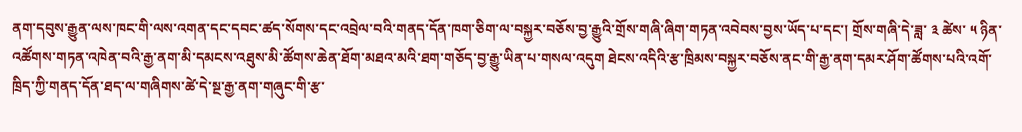ནག་དབུས་རྒྱུན་ལས་ཁང་གི་ལས་འགན་དང་དབང་ཚད་སོགས་དང་འབྲེལ་བའི་གནད་དོན་ཁག་ཅིག་ལ་བསྐྱར་བཅོས་བྱ་རྒྱུའི་གྲོས་གཞི་ཞིག་གཏན་འབེབས་བྱས་ཡོད་པ་དང་། གྲོས་གཞི་དེ་ཟླ་ ༣ ཚེས་ ༥ ཉིན་འཚོགས་གཏན་འཁེན་བའི་རྒྱ་ནག་མི་དམངས་འཐུས་མི་ཚོགས་ཆེན་ཐོག་མཐའ་མའི་ཐག་གཅོད་བྱ་རྒྱུ་ཡིན་པ་གསལ་འདུག ཐེངས་འདིའི་རྩ་ཁྲིམས་བསྐྱར་བཅོས་ནང་གི་རྒྱ་ནག་དམར་ཤོག་ཚོགས་པའི་འགོ་ཁྲིད་ཀྱི་གནད་དོན་ཐད་ལ་གཞིགས་ཚེ་དེ་སྔ་རྒྱ་ནག་གཞུང་གི་རྩ་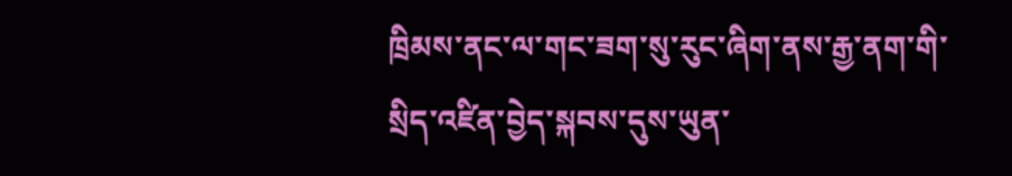ཁྲིམས་ནང་ལ་གང་ཟག་སུ་རུང་ཞིག་ནས་རྒྱ་ནག་གི་སྲིད་འཛིན་བྱེད་སྐབས་དུས་ཡུན་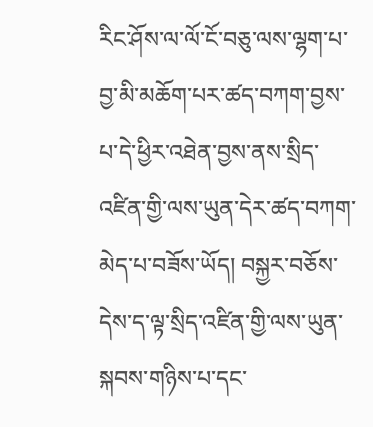རིང་ཤོས་ལ་ལོ་ངོ་བཅུ་ལས་ལྷག་པ་བྱ་མི་མཆོག་པར་ཚད་བཀག་བྱས་པ་དེ་ཕྱིར་འཐེན་བྱས་ནས་སྲིད་འཛིན་གྱི་ལས་ཡུན་དེར་ཚད་བཀག་མེད་པ་བཟོས་ཡོད། བསྐྱར་བཅོས་དེས་ད་ལྟ་སྲིད་འཛིན་གྱི་ལས་ཡུན་སྐབས་གཉིས་པ་དང་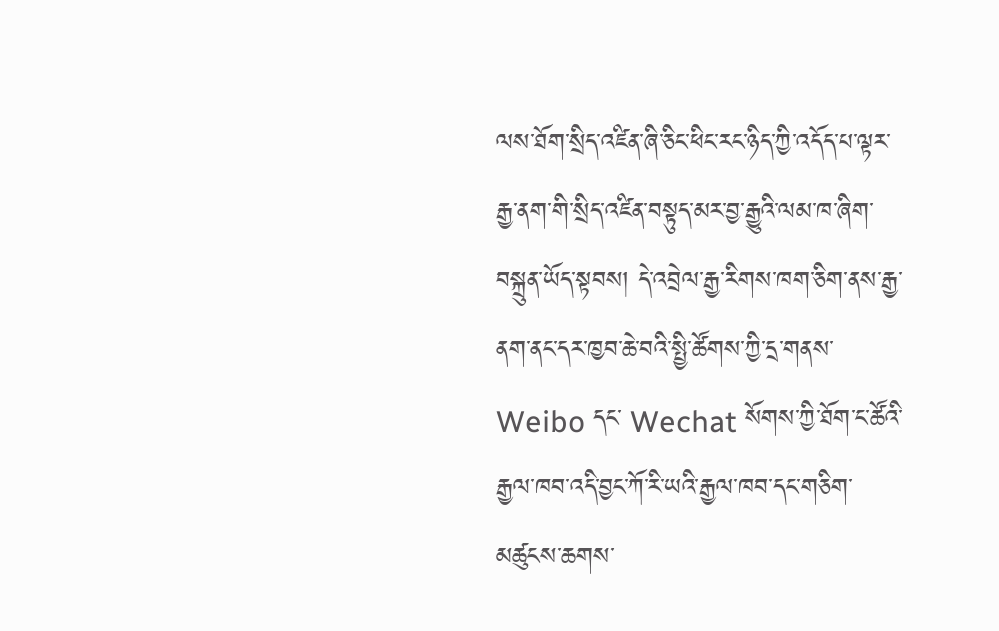ལས་ཐོག་སྲིད་འཛིན་ཞི་ཅིང་ཕིང་རང་ཉིད་ཀྱི་འདོད་པ་ལྟར་རྒྱ་ནག་གི་སྲིད་འཛིན་བསྟུད་མར་བྱ་རྒྱུའི་ལམ་ཁ་ཞིག་བསྐྲུན་ཡོད་སྟབས། དེ་འབྲེལ་རྒྱ་རིགས་ཁག་ཅིག་ནས་རྒྱ་ནག་ནང་དར་ཁྱབ་ཆེ་བའི་སྤྱི་ཚོགས་ཀྱི་དྲ་གནས་ Weibo དང་ Wechat སོགས་ཀྱི་ཐོག་ང་ཚོའི་རྒྱལ་ཁབ་འདི་བྱང་ཀོ་རི་ཡའི་རྒྱལ་ཁབ་དང་གཅིག་མཚུངས་ཆགས་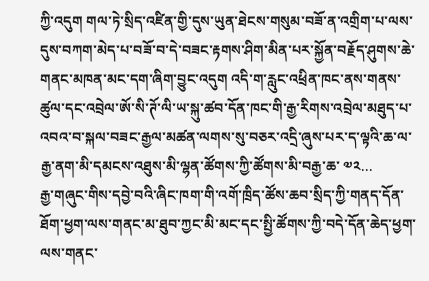ཀྱི་འདུག གལ་ཏེ་སྲིད་འཛིན་གྱི་དུས་ཡུན་ཐེངས་གསུམ་བཟོ་ན་འགྲིག་པ་ལས་དུས་བཀག་མེད་པ་བཟོ་བ་དེ་བཟང་རྟགས་ཤིག་མིན་པར་སྐྱོན་བརྗོད་ཤུགས་ཆེ་གནང་མཁན་མང་དག་ཞིག་བྱུང་འདུག འདི་ག་རླུང་འཕྲིན་ཁང་ནས་གནས་ཚུལ་དང་འབྲེལ་ཨོ་སི་ཊོ་ལི་ཡ་སྐུ་ཚབ་དོན་ཁང་གི་རྒྱ་རིགས་འབྲེལ་མཐུད་པ་འབའ་བ་སྐལ་བཟང་རྒྱལ་མཚན་ལགས་སུ་བཅར་འདྲི་ཞུས་པར་ད་ལྟའི་ཆ་ལ་རྒྱ་ནག་མི་དམངས་འཐུས་མི་ལྷན་ཚོགས་ཀྱི་ཚོགས་མི་བརྒྱ་ཆ་ ༧༢...
རྒྱ་གཞུང་གིས་དབྱེ་བའི་ཞིང་ཁག་གི་འགོ་ཁྲིད་ཚོས་ཆབ་སྲིད་ཀྱི་གནད་དོན་ཐོག་ཕྱག་ལས་གནང་མ་ཐུབ་ཀྱང་མི་མང་དང་སྤྱི་ཚོགས་ཀྱི་བདེ་དོན་ཆེད་ཕྱག་ལས་གནང་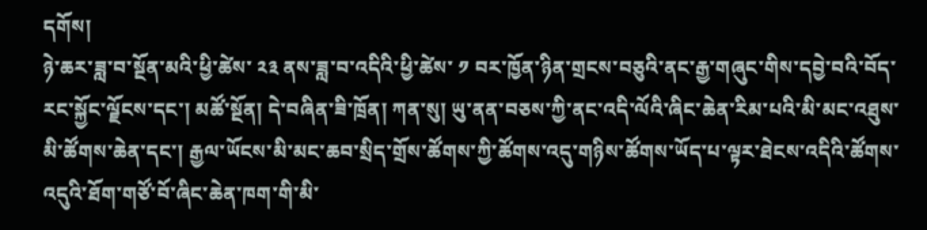དགོས།
ཉེ་ཆར་ཟླ་བ་སྔོན་མའི་ཕྱི་ཚེས་ ༢༣ ནས་ཟླ་བ་འདིའི་ཕྱི་ཚེས་ ༡ བར་ཁྱོན་ཉིན་གྲངས་བཅུའི་ནང་རྒྱ་གཞུང་གིས་དབྱེ་བའི་བོད་རང་སྐྱོང་ལྗོངས་དང་། མཚོ་སྔོན། དེ་བཞིན་ཟི་ཁྲོན། ཀན་སུ། ཡུ་ནན་བཅས་ཀྱི་ནང་འདི་ལོའི་ཞིང་ཆེན་རིམ་པའི་མི་མང་འཐུས་མི་ཚོགས་ཆེན་དང་། རྒྱལ་ཡོངས་མི་མང་ཆབ་སྲིད་གྲོས་ཚོགས་ཀྱི་ཚོགས་འདུ་གཉིས་ཚོགས་ཡོད་པ་ལྟར་ཐེངས་འདིའི་ཚོགས་འདུའི་ཐོག་གཙོ་བོ་ཞིང་ཆེན་ཁག་གི་མི་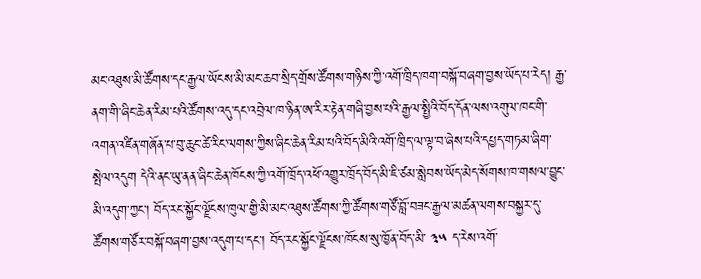མང་འཐུས་མི་ཚོགས་དང་རྒྱལ་ཡོངས་མི་མང་ཆབ་སྲིད་གྲོས་ཚོགས་གཉིས་ཀྱི་འགོ་ཁྲིད་ཁག་བསྐོ་བཞག་བྱས་ཡོད་པ་རེད། རྒྱ་ནག་གི་ཞིང་ཆེན་རིམ་པའི་ཚོགས་འདུ་དང་འབྲེལ་ཁ་ཉིན་ཨ་རིར་རྟེན་གཞི་བྱས་པའི་རྒྱལ་སྤྱིའི་བོད་དོན་ལས་འགུལ་ཁང་གི་འགན་འཛིན་གཞོན་པ་བུ་ཆུང་ཚེ་རིང་ལགས་ཀྱིས་ཞིང་ཆེན་རིམ་པའི་བོད་མིའི་འགོ་ཁྲིད་ལ་ལྟ་བ་ཞེས་པའི་དཔྱད་གཏམ་ཞིག་སྤེལ་འདུག དེའི་ནང་ཡུ་ནན་ཞིང་ཆེན་ཁོངས་ཀྱི་འགོ་ཁྲོད་འཕོ་འགྱུར་ཁྲོད་བོད་མི་ཇི་ཙམ་སླེབས་ཡོད་མེད་སོགས་ཁ་གསལ་བྱུང་མི་འདུག་ཀྱང་། བོད་རང་སྐྱོང་ལྗོངས་ཁུལ་གྱི་མི་མང་འཐུས་ཚོགས་ཀྱི་ཚོགས་གཙོ་བློ་བཟང་རྒྱལ་མཚན་ལགས་བསྐྱར་དུ་ཚོགས་གཙོར་བསྐོ་བཞག་བྱས་འདུག་པ་དང་། བོད་རང་སྐྱོང་ལྗོངས་ཁོངས་སུ་ཁྱོན་བོད་མི་ ༣༥ ད་རེས་འགོ་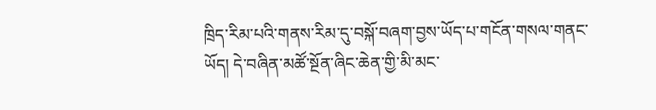ཁྲིད་རིམ་པའི་གནས་རིམ་དུ་བསྐོ་བཞག་བྱས་ཡོད་པ་གངོན་གསལ་གནང་ཡོད། དེ་བཞིན་མཚོ་སྔོན་ཞིང་ཆེན་གྱི་མི་མང་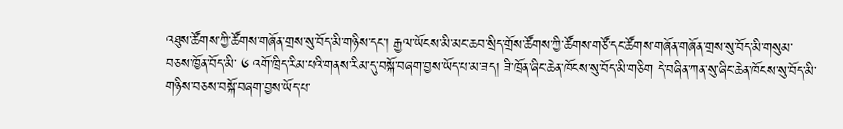འཐུས་ཚོགས་ཀྱི་ཚོགས་གཞོན་གྲས་སུ་བོད་མི་གཉིས་དང་། རྒྱལ་ཡོངས་མི་མང་ཆབ་སྲིད་གྲོས་ཚོགས་ཀྱི་ཚོགས་གཙོ་དང་ཚོགས་གཞོན་གཞོན་གྲས་སུ་བོད་མི་གསུམ་བཅས་ཁྱོན་བོད་མི་ ༦ འགོ་ཁྲིད་རིམ་པའི་གནས་རིམ་དུ་བསྐོ་བཞག་བྱས་ཡོད་པ་མ་ཟད། ཟི་ཁྲོན་ཞིང་ཆེན་ཁོངས་སུ་བོད་མི་གཅིག དེ་བཞིན་ཀན་སུ་ཞིང་ཆེན་ཁོངས་སུ་བོད་མི་གཉིས་བཅས་བསྐོ་བཞག་བྱས་ཡོད་པ་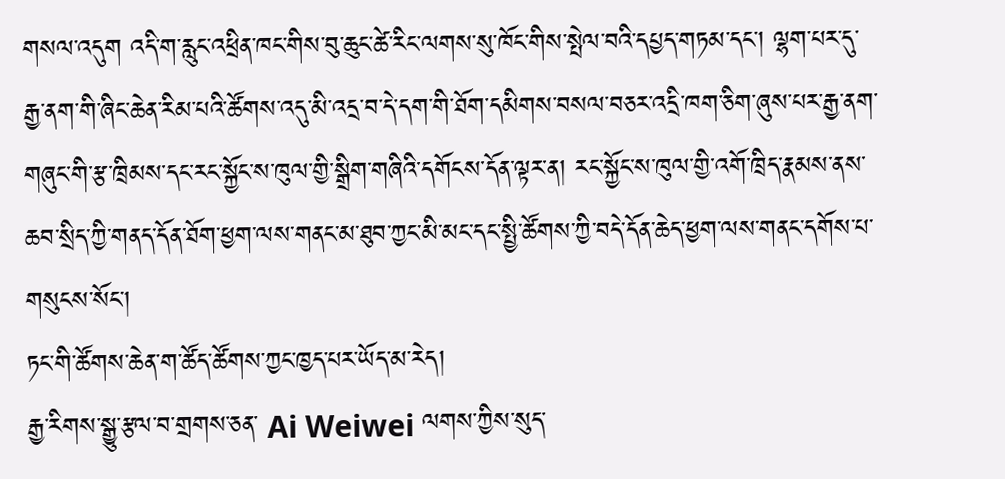གསལ་འདུག འདི་ག་རླུང་འཕྲིན་ཁང་གིས་བུ་ཆུང་ཚེ་རིང་ལགས་སུ་ཁོང་གིས་སྤེལ་བའི་དཔྱད་གཏམ་དང་། ལྷག་པར་དུ་རྒྱ་ནག་གི་ཞིང་ཆེན་རིམ་པའི་ཚོགས་འདུ་མི་འདྲ་བ་དེ་དག་གི་ཐོག་དམིགས་བསལ་བཅར་འདྲི་ཁག་ཅིག་ཞུས་པར་རྒྱ་ནག་གཞུང་གི་རྩ་ཁྲིམས་དང་རང་སྐྱོང་ས་ཁུལ་གྱི་སྒྲིག་གཞིའི་དགོངས་དོན་ལྟར་ན། རང་སྐྱོང་ས་ཁུལ་གྱི་འགོ་ཁྲིད་རྣམས་ནས་ཆབ་སྲིད་ཀྱི་གནད་དོན་ཐོག་ཕྱག་ལས་གནང་མ་ཐུབ་ཀྱང་མི་མང་དང་སྤྱི་ཚོགས་ཀྱི་བདེ་དོན་ཆེད་ཕྱག་ལས་གནང་དགོས་པ་གསུངས་སོང་།
ཏང་གི་ཚོགས་ཆེན་ག་ཚོད་ཚོགས་ཀྱང་ཁྱད་པར་ཡོད་མ་རེད།
རྒྱ་རིགས་སྒྱུ་རྩལ་བ་གྲགས་ཅན་ Ai Weiwei ལགས་ཀྱིས་སུད་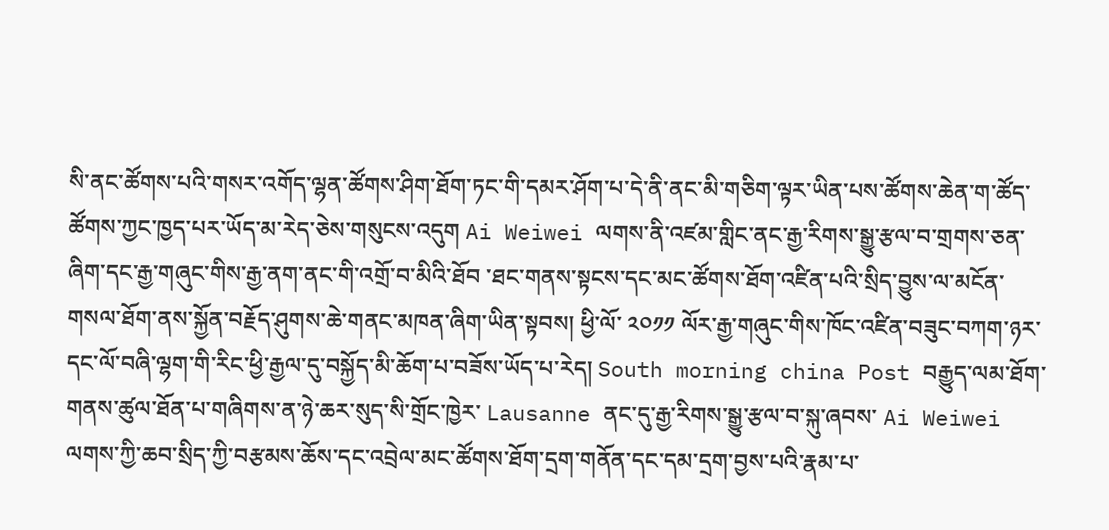སི་ནང་ཚོགས་པའི་གསར་འགོད་ལྷན་ཚོགས་ཤིག་ཐོག་ཏང་གི་དམར་ཤོག་པ་དེ་ནི་ནང་མི་གཅིག་ལྟར་ཡིན་པས་ཚོགས་ཆེན་ག་ཚོད་ཚོགས་ཀྱང་ཁྱད་པར་ཡོད་མ་རེད་ཅེས་གསུངས་འདུག Ai Weiwei ལགས་ནི་འཛམ་གླིང་ནང་རྒྱ་རིགས་སྒྱུ་རྩལ་བ་གྲགས་ཅན་ཞིག་དང་རྒྱ་གཞུང་གིས་རྒྱ་ནག་ནང་གི་འགྲོ་བ་མིའི་ཐོབ ་ཐང་གནས་སྟངས་དང་མང་ཚོགས་ཐོག་འཛིན་པའི་སྲིད་བྱུས་ལ་མངོན་གསལ་ཐོག་ནས་སྐྱོན་བརྗོད་ཤུགས་ཆེ་གནང་མཁན་ཞིག་ཡིན་སྟབས། ཕྱི་ལོ་ ༢༠༡༡ ལོར་རྒྱ་གཞུང་གིས་ཁོང་འཛིན་བཟུང་བཀག་ཉར་དང་ལོ་བཞི་ལྷག་གི་རིང་ཕྱི་རྒྱལ་དུ་བསྐྱོད་མི་ཆོག་པ་བཟོས་ཡོད་པ་རེད། South morning china Post བརྒྱུད་ལམ་ཐོག་གནས་ཚུལ་ཐོན་པ་གཞིགས་ན་ཉེ་ཆར་སུད་སི་གྲོང་ཁྱེར་ Lausanne ནང་དུ་རྒྱ་རིགས་སྒྱུ་རྩལ་བ་སྐུ་ཞབས་ Ai Weiwei ལགས་ཀྱི་ཆབ་སྲིད་ཀྱི་བརྩམས་ཆོས་དང་འབྲེལ་མང་ཚོགས་ཐོག་དྲག་གནོན་དང་དམ་དྲག་བྱས་པའི་རྣམ་པ་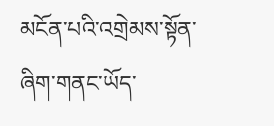མངོན་པའི་འགྲེམས་སྟོན་ཞིག་གནང་ཡོད་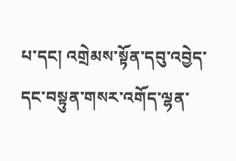པ་དང། འགྲེམས་སྟོན་དབུ་འབྱེད་དང་བསྟུན་གསར་འགོད་ལྷན་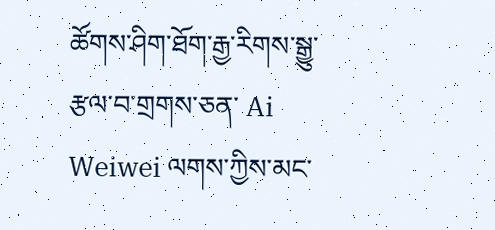ཚོགས་ཤིག་ཐོག་རྒྱ་རིགས་སྒྱུ་རྩལ་བ་གྲགས་ཅན་ Ai Weiwei ལགས་ཀྱིས་མང་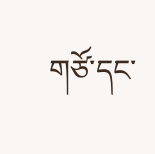གཙོ་དང་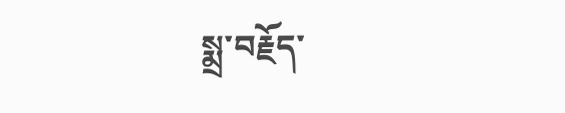སྨྲ་བརྗོད་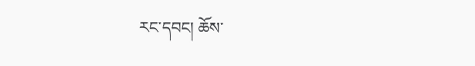རང་དབང། ཆོས་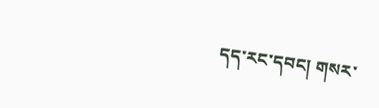དད་རང་དབང། གསར་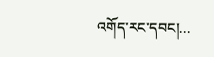འགོད་རང་དབང།...